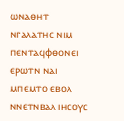ⲱⲛⲁⲑⲏⲧ ⲛⲅⲁⲗⲁⲧⲏⲥ ⲛⲓⲙ ⲡⲉⲛⲧⲁϥⲫⲑⲟⲛⲉⲓ ⲉⲣⲱⲧⲛ ⲛⲁⲓ ⲙⲡⲉⲙⲧⲟ ⲉⲃⲟⲗ ⲛⲛⲉⲧⲛⲃⲁⲗ ⲓⲏⲥⲟⲩⲥ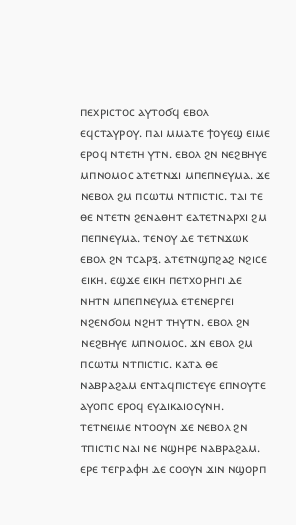ⲡⲉⲭⲣⲓⲥⲧⲟⲥ ⲁⲩⲧⲟϭϥ ⲉⲃⲟⲗ ⲉϥⲥⲧⲁⲩⲣⲟⲩ. ⲡⲁⲓ ⲙⲙⲁⲧⲉ ϯⲟⲩⲉϣ ⲉⲓⲙⲉ ⲉⲣⲟϥ ⲛⲧⲉⲧⲏ ⲩⲧⲛ. ⲉⲃⲟⲗ ϩⲛ ⲛⲉϩⲃⲏⲩⲉ ⲙⲡⲛⲟⲙⲟⲥ ⲁⲧⲉⲧⲛϫⲓ ⲙⲡⲉⲡⲛⲉⲩⲙⲁ. ϫⲉ ⲛⲉⲃⲟⲗ ϩⲙ ⲡⲥⲱⲧⲙ ⲛⲧⲡⲓⲥⲧⲓⲥ. ⲧⲁⲓ ⲧⲉ ⲑⲉ ⲛⲧⲉⲧⲛ ϩⲉⲛⲁⲑⲏⲧ ⲉⲁⲧⲉⲧⲛⲁⲣⲭⲓ ϩⲙ ⲡⲉⲡⲛⲉⲩⲙⲁ. ⲧⲉⲛⲟⲩ ⲇⲉ ⲧⲉⲧⲛϫⲱⲕ ⲉⲃⲟⲗ ϩⲛ ⲧⲥⲁⲣⲝ. ⲁⲧⲉⲧⲛϣⲡϩⲁϩ ⲛϩⲓⲥⲉ ⲉⲓⲕⲏ. ⲉϣϫⲉ ⲉⲓⲕⲏ ⲡⲉⲧⲭⲟⲣⲏⲅⲓ ⲇⲉ ⲛⲏⲧⲛ ⲙⲡⲉⲡⲛⲉⲩⲙⲁ ⲉⲧⲉⲛⲉⲣⲅⲉⲓ ⲛϩⲉⲛϭⲟⲙ ⲛϩⲏⲧ ⲧⲏⲩⲧⲛ. ⲉⲃⲟⲗ ϩⲛ ⲛⲉϩⲃⲏⲩⲉ ⲙⲡⲛⲟⲙⲟⲥ. ϫⲛ ⲉⲃⲟⲗ ϩⲙ ⲡⲥⲱⲧⲙ ⲛⲧⲡⲓⲥⲧⲓⲥ. ⲕⲁⲧⲁ ⲑⲉ ⲛⲁⲃⲣⲁϩⲁⲙ ⲉⲛⲧⲁϥⲡⲓⲥⲧⲉⲩⲉ ⲉⲡⲛⲟⲩⲧⲉ ⲁⲩⲟⲡⲥ ⲉⲣⲟϥ ⲉⲩⲇⲓⲕⲁⲓⲟⲥⲩⲛⲏ.
ⲧⲉⲧⲛⲉⲓⲙⲉ ⲛⲧⲟⲟⲩⲛ ϫⲉ ⲛⲉⲃⲟⲗ ϩⲛ ⲧⲡⲓⲥⲧⲓⲥ ⲛⲁⲓ ⲛⲉ ⲛϣⲏⲣⲉ ⲛⲁⲃⲣⲁϩⲁⲙ. ⲉⲣⲉ ⲧⲉⲅⲣⲁⲫⲏ ⲇⲉ ⲥⲟⲟⲩⲛ ϫⲓⲛ ⲛϣⲟⲣⲡ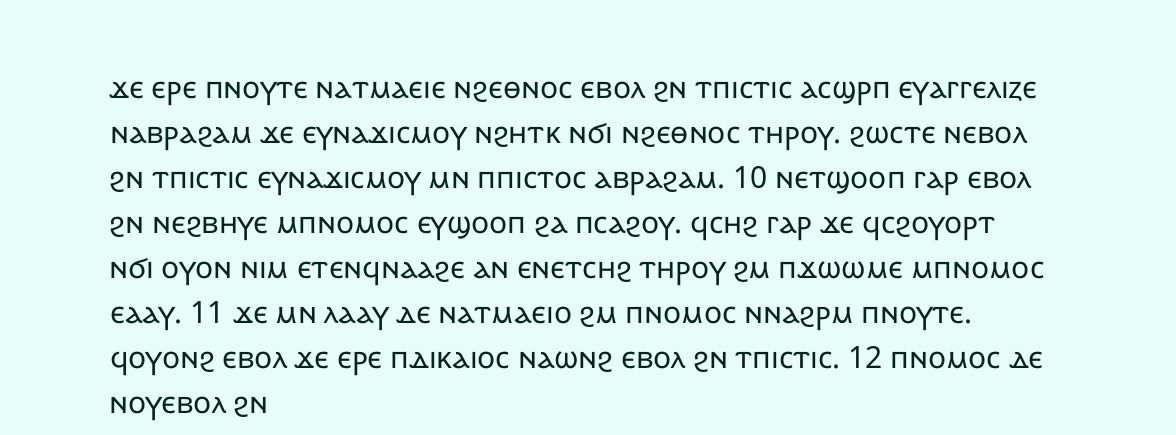ϫⲉ ⲉⲣⲉ ⲡⲛⲟⲩⲧⲉ ⲛⲁⲧⲙⲁⲉⲓⲉ ⲛϩⲉⲑⲛⲟⲥ ⲉⲃⲟⲗ ϩⲛ ⲧⲡⲓⲥⲧⲓⲥ ⲁⲥϣⲣⲡ ⲉⲩⲁⲅⲅⲉⲗⲓⲍⲉ ⲛⲁⲃⲣⲁϩⲁⲙ ϫⲉ ⲉⲩⲛⲁϫⲓⲥⲙⲟⲩ ⲛϩⲏⲧⲕ ⲛϭⲓ ⲛϩⲉⲑⲛⲟⲥ ⲧⲏⲣⲟⲩ. ϩⲱⲥⲧⲉ ⲛⲉⲃⲟⲗ ϩⲛ ⲧⲡⲓⲥⲧⲓⲥ ⲉⲩⲛⲁϫⲓⲥⲙⲟⲩ ⲙⲛ ⲡⲡⲓⲥⲧⲟⲥ ⲁⲃⲣⲁϩⲁⲙ. 10 ⲛⲉⲧϣⲟⲟⲡ ⲅⲁⲣ ⲉⲃⲟⲗ ϩⲛ ⲛⲉϩⲃⲏⲩⲉ ⲙⲡⲛⲟⲙⲟⲥ ⲉⲩϣⲟⲟⲡ ϩⲁ ⲡⲥⲁϩⲟⲩ. ϥⲥⲏϩ ⲅⲁⲣ ϫⲉ ϥⲥϩⲟⲩⲟⲣⲧ ⲛϭⲓ ⲟⲩⲟⲛ ⲛⲓⲙ ⲉⲧⲉⲛϥⲛⲁⲁϩⲉ ⲁⲛ ⲉⲛⲉⲧⲥⲏϩ ⲧⲏⲣⲟⲩ ϩⲙ ⲡϫⲱⲱⲙⲉ ⲙⲡⲛⲟⲙⲟⲥ ⲉⲁⲁⲩ. 11 ϫⲉ ⲙⲛ ⲗⲁⲁⲩ ⲇⲉ ⲛⲁⲧⲙⲁⲉⲓⲟ ϩⲙ ⲡⲛⲟⲙⲟⲥ ⲛⲛⲁϩⲣⲙ ⲡⲛⲟⲩⲧⲉ. ϥⲟⲩⲟⲛϩ ⲉⲃⲟⲗ ϫⲉ ⲉⲣⲉ ⲡⲇⲓⲕⲁⲓⲟⲥ ⲛⲁⲱⲛϩ ⲉⲃⲟⲗ ϩⲛ ⲧⲡⲓⲥⲧⲓⲥ. 12 ⲡⲛⲟⲙⲟⲥ ⲇⲉ ⲛⲟⲩⲉⲃⲟⲗ ϩⲛ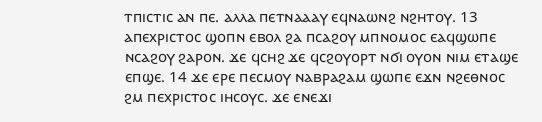ⲧⲡⲓⲥⲧⲓⲥ ⲁⲛ ⲡⲉ. ⲁⲗⲗⲁ ⲡⲉⲧⲛⲁⲁⲁⲩ ⲉϥⲛⲁⲱⲛϩ ⲛϩⲏⲧⲟⲩ. 13 ⲁⲡⲉⲭⲣⲓⲥⲧⲟⲥ ϣⲟⲡⲛ ⲉⲃⲟⲗ ϩⲁ ⲡⲥⲁϩⲟⲩ ⲙⲡⲛⲟⲙⲟⲥ ⲉⲁϥϣⲱⲡⲉ ⲛⲥⲁϩⲟⲩ ϩⲁⲣⲟⲛ. ϫⲉ ϥⲥⲏϩ ϫⲉ ϥⲥϩⲟⲩⲟⲣⲧ ⲛϭⲓ ⲟⲩⲟⲛ ⲛⲓⲙ ⲉⲧⲁϣⲉ ⲉⲡϣⲉ. 14 ϫⲉ ⲉⲣⲉ ⲡⲉⲥⲙⲟⲩ ⲛⲁⲃⲣⲁϩⲁⲙ ϣⲱⲡⲉ ⲉϫⲛ ⲛϩⲉⲑⲛⲟⲥ ϩⲙ ⲡⲉⲭⲣⲓⲥⲧⲟⲥ ⲓⲏⲥⲟⲩⲥ. ϫⲉ ⲉⲛⲉϫⲓ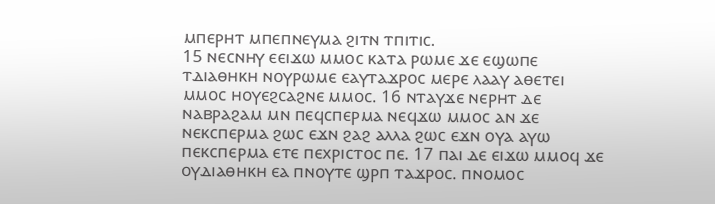ⲙⲡⲉⲣⲏⲧ ⲙⲡⲉⲡⲛⲉⲩⲙⲁ ϩⲓⲧⲛ ⲧⲡⲓⲧⲓⲥ.
15 ⲛⲉⲥⲛⲏⲩ ⲉⲉⲓϫⲱ ⲙⲙⲟⲥ ⲕⲁⲧⲁ ⲣⲱⲙⲉ ϫⲉ ⲉϣⲱⲡⲉ ⲧⲇⲓⲁⲑⲏⲕⲏ ⲛⲟⲩⲣⲱⲙⲉ ⲉⲁⲩⲧⲁϫⲣⲟⲥ ⲙⲉⲣⲉ ⲗⲁⲁⲩ ⲁⲑⲉⲧⲉⲓ ⲙⲙⲟⲥ ⲏⲟⲩⲉϩⲥⲁϩⲛⲉ ⲙⲙⲟⲥ. 16 ⲛⲧⲁⲩϫⲉ ⲛⲉⲣⲏⲧ ⲇⲉ ⲛⲁⲃⲣⲁϩⲁⲙ ⲙⲛ ⲡⲉϥⲥⲡⲉⲣⲙⲁ ⲛⲉϥϫⲱ ⲙⲙⲟⲥ ⲁⲛ ϫⲉ ⲛⲉⲕⲥⲡⲉⲣⲙⲁ ϩⲱⲥ ⲉϫⲛ ϩⲁϩ ⲁⲗⲗⲁ ϩⲱⲥ ⲉϫⲛ ⲟⲩⲁ ⲁⲩⲱ ⲡⲉⲕⲥⲡⲉⲣⲙⲁ ⲉⲧⲉ ⲡⲉⲭⲣⲓⲥⲧⲟⲥ ⲡⲉ. 17 ⲡⲁⲓ ⲇⲉ ⲉⲓϫⲱ ⲙⲙⲟϥ ϫⲉ ⲟⲩⲇⲓⲁⲑⲏⲕⲏ ⲉⲁ ⲡⲛⲟⲩⲧⲉ ϣⲣⲡ ⲧⲁϫⲣⲟⲥ. ⲡⲛⲟⲙⲟⲥ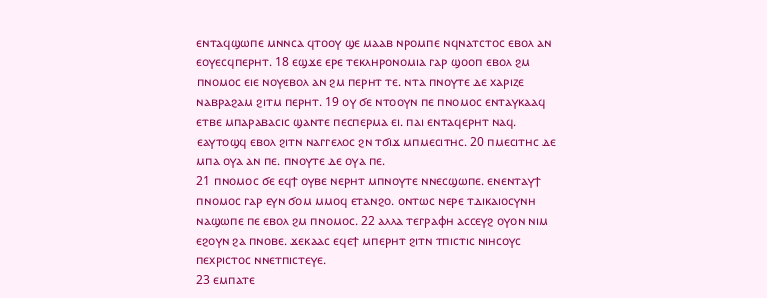ⲉⲛⲧⲁϥϣⲱⲡⲉ ⲙⲛⲛⲥⲁ ϥⲧⲟⲟⲩ ϣⲉ ⲙⲁⲁⲃ ⲛⲣⲟⲙⲡⲉ ⲛϥⲛⲁⲧⲥⲧⲟⲥ ⲉⲃⲟⲗ ⲁⲛ ⲉⲟⲩⲉⲥϥⲡⲉⲣⲏⲧ. 18 ⲉϣϫⲉ ⲉⲣⲉ ⲧⲉⲕⲗⲏⲣⲟⲛⲟⲙⲓⲁ ⲅⲁⲣ ϣⲟⲟⲡ ⲉⲃⲟⲗ ϩⲙ ⲡⲛⲟⲙⲟⲥ ⲉⲓⲉ ⲛⲟⲩⲉⲃⲟⲗ ⲁⲛ ϩⲙ ⲡⲉⲣⲏⲧ ⲧⲉ. ⲛⲧⲁ ⲡⲛⲟⲩⲧⲉ ⲇⲉ ⲭⲁⲣⲓⲍⲉ ⲛⲁⲃⲣⲁϩⲁⲙ ϩⲓⲧⲙ ⲡⲉⲣⲏⲧ. 19 ⲟⲩ ϭⲉ ⲛⲧⲟⲟⲩⲛ ⲡⲉ ⲡⲛⲟⲙⲟⲥ ⲉⲛⲧⲁⲩⲕⲁⲁϥ ⲉⲧⲃⲉ ⲙⲡⲁⲣⲁⲃⲁⲥⲓⲥ ϣⲁⲛⲧⲉ ⲡⲉⲥⲡⲉⲣⲙⲁ ⲉⲓ. ⲡⲁⲓ ⲉⲛⲧⲁϥⲉⲣⲏⲧ ⲛⲁϥ. ⲉⲁⲩⲧⲟϣϥ ⲉⲃⲟⲗ ϩⲓⲧⲛ ⲛⲁⲅⲅⲉⲗⲟⲥ ϩⲛ ⲧϭⲓϫ ⲙⲡⲙⲉⲥⲓⲧⲏⲥ. 20 ⲡⲙⲉⲥⲓⲧⲏⲥ ⲇⲉ ⲙⲡⲁ ⲟⲩⲁ ⲁⲛ ⲡⲉ. ⲡⲛⲟⲩⲧⲉ ⲇⲉ ⲟⲩⲁ ⲡⲉ.
21 ⲡⲛⲟⲙⲟⲥ ϭⲉ ⲉϥϯ ⲟⲩⲃⲉ ⲛⲉⲣⲏⲧ ⲙⲡⲛⲟⲩⲧⲉ ⲛⲛⲉⲥϣⲱⲡⲉ. ⲉⲛⲉⲛⲧⲁⲩϯ ⲡⲛⲟⲙⲟⲥ ⲅⲁⲣ ⲉⲩⲛ ϭⲟⲙ ⲙⲙⲟϥ ⲉⲧⲁⲛϩⲟ. ⲟⲛⲧⲱⲥ ⲛⲉⲣⲉ ⲧⲇⲓⲕⲁⲓⲟⲥⲩⲛⲏ ⲛⲁϣⲱⲡⲉ ⲡⲉ ⲉⲃⲟⲗ ϩⲙ ⲡⲛⲟⲙⲟⲥ. 22 ⲁⲗⲗⲁ ⲧⲉⲅⲣⲁⲫⲏ ⲁⲥⲥⲉⲩϩ ⲟⲩⲟⲛ ⲛⲓⲙ ⲉϩⲟⲩⲛ ϩⲁ ⲡⲛⲟⲃⲉ. ϫⲉⲕⲁⲁⲥ ⲉϥⲉϯ ⲙⲡⲉⲣⲏⲧ ϩⲓⲧⲛ ⲧⲡⲓⲥⲧⲓⲥ ⲛⲓⲏⲥⲟⲩⲥ ⲡⲉⲭⲣⲓⲥⲧⲟⲥ ⲛⲛⲉⲧⲡⲓⲥⲧⲉⲩⲉ.
23 ⲉⲙⲡⲁⲧⲉ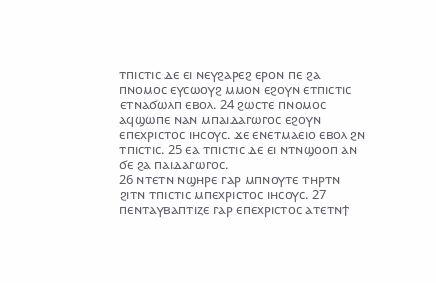ⲧⲡⲓⲥⲧⲓⲥ ⲇⲉ ⲉⲓ ⲛⲉⲩϩⲁⲣⲉϩ ⲉⲣⲟⲛ ⲡⲉ ϩⲁ ⲡⲛⲟⲙⲟⲥ ⲉⲩⲥⲱⲟⲩϩ ⲙⲙⲟⲛ ⲉϩⲟⲩⲛ ⲉⲧⲡⲓⲥⲧⲓⲥ ⲉⲧⲛⲁϭⲱⲗⲡ ⲉⲃⲟⲗ. 24 ϩⲱⲥⲧⲉ ⲡⲛⲟⲙⲟⲥ ⲁϥϣⲱⲡⲉ ⲛⲁⲛ ⲙⲡⲁⲓⲇⲁⲅⲱⲅⲟⲥ ⲉϩⲟⲩⲛ ⲉⲡⲉⲭⲣⲓⲥⲧⲟⲥ ⲓⲏⲥⲟⲩⲥ. ϫⲉ ⲉⲛⲉⲧⲙⲁⲉⲓⲟ ⲉⲃⲟⲗ ϩⲛ ⲧⲡⲓⲥⲧⲓⲥ. 25 ⲉⲁ ⲧⲡⲓⲥⲧⲓⲥ ⲇⲉ ⲉⲓ ⲛⲧⲛϣⲟⲟⲡ ⲁⲛ ϭⲉ ϩⲁ ⲡⲁⲓⲇⲁⲅⲱⲅⲟⲥ.
26 ⲛⲧⲉⲧⲛ ⲛϣⲏⲣⲉ ⲅⲁⲣ ⲙⲡⲛⲟⲩⲧⲉ ⲧⲏⲣⲧⲛ ϩⲓⲧⲛ ⲧⲡⲓⲥⲧⲓⲥ ⲙⲡⲉⲭⲣⲓⲥⲧⲟⲥ ⲓⲏⲥⲟⲩⲥ. 27 ⲡⲉⲛⲧⲁⲩⲃⲁⲡⲧⲓⲍⲉ ⲅⲁⲣ ⲉⲡⲉⲭⲣⲓⲥⲧⲟⲥ ⲁⲧⲉⲧⲛϯ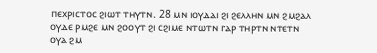ⲡⲉⲭⲣⲓⲥⲧⲟⲥ ϩⲓⲱⲧ ⲧⲏⲩⲧⲛ. 28 ⲙⲛ ⲓⲟⲩⲇⲁⲓ ϩⲓ ϩⲉⲗⲗⲏⲛ ⲙⲛ ϩⲙϩⲁⲗ ⲟⲩⲇⲉ ⲣⲙϩⲉ ⲙⲛ ϩⲟⲟⲩⲧ ϩⲓ ⲥϩⲓⲙⲉ ⲛⲧⲱⲧⲛ ⲅⲁⲣ ⲧⲏⲣⲧⲛ ⲛⲧⲉⲧⲛ ⲟⲩⲁ ϩⲙ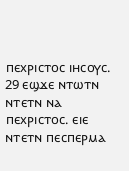ⲡⲉⲭⲣⲓⲥⲧⲟⲥ ⲓⲏⲥⲟⲩⲥ. 29 ⲉϣϫⲉ ⲛⲧⲱⲧⲛ ⲛⲧⲉⲧⲛ ⲛⲁ ⲡⲉⲭⲣⲓⲥⲧⲟⲥ. ⲉⲓⲉ ⲛⲧⲉⲧⲛ ⲡⲉⲥⲡⲉⲣⲙⲁ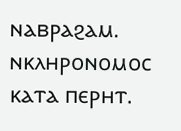ⲛⲁⲃⲣⲁϩⲁⲙ. ⲛⲕⲗⲏⲣⲟⲛⲟⲙⲟⲥ ⲕⲁⲧⲁ ⲡⲉⲣⲏⲧ.